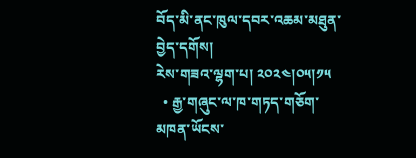བོད་མི་ནང་ཁུལ་དབར་འཆམ་མཐུན་བྱེད་དགོས།
རེས་གཟའ་ལྷག་པ། ༢༠༢༤།༠༥།༡༥
  • རྒྱ་གཞུང་ལ་ཁ་གཏད་གཅོག་མཁན་ཡོངས་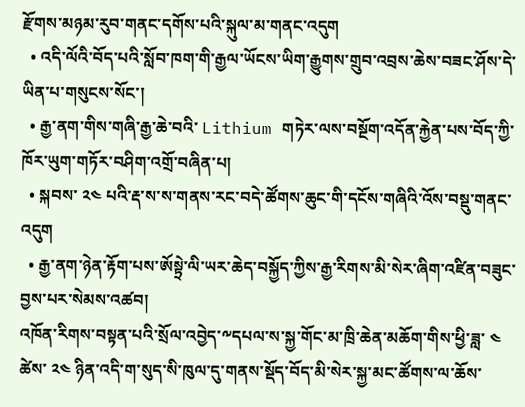རྫོགས་མཉམ་རུབ་གནང་དགོས་པའི་སྐུལ་མ་གནང་འདུག
  • འདི་ལོའི་བོད་པའི་སློབ་ཁག་གི་རྒྱལ་ཡོངས་ཡིག་རྒྱུགས་གྲུབ་འབྲས་ཆེས་བཟང་ཤོས་དེ་ཡིན་པ་གསུངས་སོང་།
  • རྒྱ་ནག་གིས་གཞི་རྒྱ་ཆེ་བའི་ Lithium གཏེར་ལས་བསྔོག་འདོན་རྐྱེན་པས་བོད་ཀྱི་ཁོར་ཡུག་གཏོར་བཤིག་འགྲོ་བཞིན་པ།
  • སྐབས་ ༢༤ པའི་རྡ་ས་ས་གནས་རང་བདེ་ཚོགས་ཆུང་གི་དངོས་གཞིའི་འོས་བསྡུ་གནང་འདུག
  • རྒྱ་ནག་ཉེན་རྟོག་པས་ཨོསྟྲེ་ལི་ཡར་ཆེད་བསྐྱོད་ཀྱིས་རྒྱ་རིགས་མི་སེར་ཞིག་འཛིན་བཟུང་བྱས་པར་སེམས་འཚབ།
འཁོན་རིགས་བསྟན་པའི་སྲོལ་འབྱེད་༸དཔལ་ས་སྐྱ་གོང་མ་ཁྲི་ཆེན་མཆོག་གིས་ཕྱི་ཟླ་ ༤ ཚེས་ ༢༤ ཉིན་འདི་ག་སུད་སི་ཁུལ་དུ་གནས་སྡོད་བོད་མི་སེར་སྐྱ་མང་ཚོགས་ལ་ཆོས་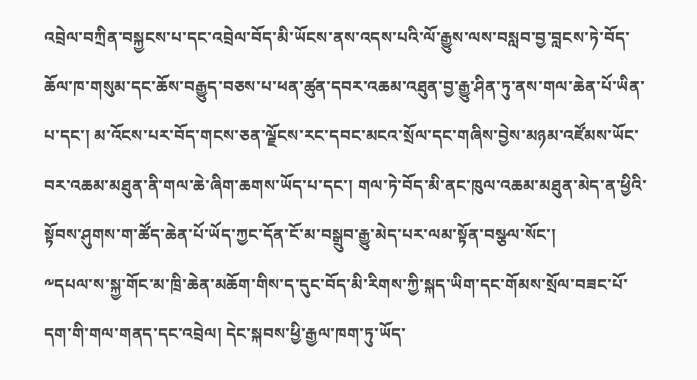འབྲེལ་བཀྲིན་བསྐྱངས་པ་དང་འབྲེལ་བོད་མི་ཡོངས་ནས་འདས་པའི་ལོ་རྒྱུས་ལས་བསླབ་བྱ་བླངས་ཏེ་བོད་ཆོལ་ཁ་གསུམ་དང་ཆོས་བརྒྱུད་བཅས་པ་ཕན་ཚུན་དབར་འཆམ་འཐུན་བྱ་རྒྱུ་ཤིན་ཏུ་ནས་གལ་ཆེན་པོ་ཡིན་པ་དང་། མ་འོངས་པར་བོད་གངས་ཅན་ལྗོངས་རང་དབང་མངའ་སྲོལ་དང་གཞིས་བྱེས་མཉམ་འཛོམས་ཡོང་བར་འཆམ་མཐུན་ནི་གལ་ཆེ་ཞིག་ཆགས་ཡོད་པ་དང་། གལ་ཏེ་བོད་མི་ནང་ཁུལ་འཆམ་མཐུན་མེད་ན་ཕྱིའི་སྟོབས་ཤུགས་ག་ཚོད་ཆེན་པོ་ཡོད་ཀྱང་དོན་ངོ་མ་བསྒྲུབ་རྒྱུ་མེད་པར་ལམ་སྟོན་བསྩལ་སོང་།
༸དཔལ་ས་སྐྱ་གོང་མ་ཁྲི་ཆེན་མཆོག་གིས་ད་དུང་བོད་མི་རིགས་ཀྱི་སྐད་ཡིག་དང་གོམས་སྲོལ་བཟང་པོ་དག་གི་གལ་གནད་དང་འབྲེལ། དེང་སྐབས་ཕྱི་རྒྱལ་ཁག་ཏུ་ཡོད་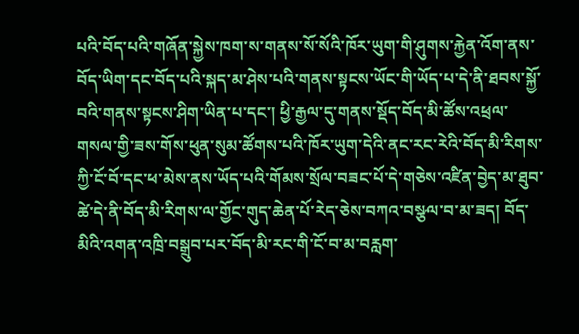པའི་བོད་པའི་གཞོན་སྐྱེས་ཁག་ས་གནས་སོ་སོའི་ཁོར་ཡུག་གི་ཤུགས་རྐྱེན་འོག་ནས་བོད་ཡིག་དང་བོད་པའི་སྐད་མ་ཤེས་པའི་གནས་སྟངས་ཡོང་གི་ཡོད་པ་དེ་ནི་ཐབས་སྐྱོ་བའི་གནས་སྟངས་ཤིག་ཡིན་པ་དང་། ཕྱི་རྒྱལ་དུ་གནས་སྡོད་བོད་མི་ཚོས་འཕྲལ་གསལ་གྱི་ཟས་གོས་ཕུན་སུམ་ཚོགས་པའི་ཁོར་ཡུག་དེའི་ནང་རང་རེའི་བོད་མི་རིགས་ཀྱི་ངོ་བོ་དང་ཕ་མེས་ནས་ཡོད་པའི་གོམས་སྲོལ་བཟང་པོ་དེ་གཅེས་འཛིན་བྱེད་མ་ཐུབ་ཚེ་དེ་ནི་བོད་མི་རིགས་ལ་གྱོང་གུད་ཆེན་པོ་རེད་ཅེས་བཀའ་བསྩལ་བ་མ་ཟད། བོད་མིའི་འགན་འཁྲི་བསྒྲུབ་པར་བོད་མི་རང་གི་ངོ་བ་མ་བརླག་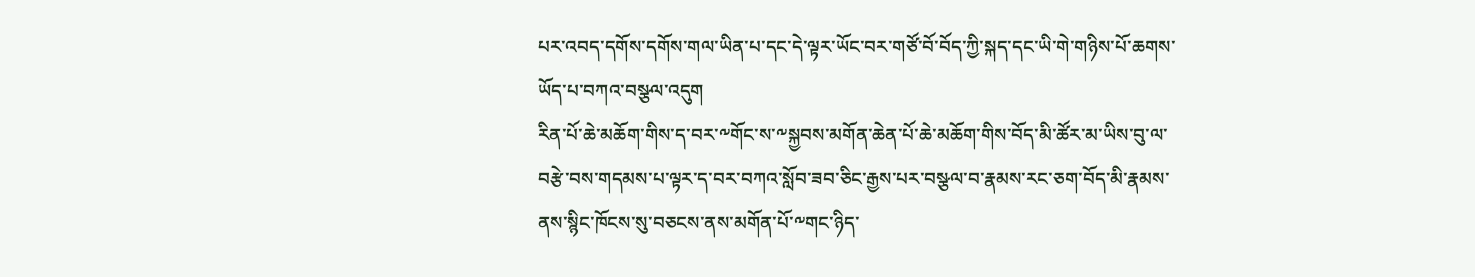པར་འབད་དགོས་དགོས་གལ་ཡིན་པ་དང་དེ་ལྟར་ཡོང་བར་གཙོ་བོ་བོད་ཀྱི་སྐད་དང་ཡི་གེ་གཉིས་པོ་ཆགས་ཡོད་པ་བཀའ་བསྩལ་འདུག
རིན་པོ་ཆེ་མཆོག་གིས་ད་བར་༸གོང་ས་༸སྐྱབས་མགོན་ཆེན་པོ་ཆེ་མཆོག་གིས་བོད་མི་ཚོར་མ་ཡིས་བུ་ལ་བརྩེ་བས་གདམས་པ་ལྟར་ད་བར་བཀའ་སློབ་ཟབ་ཅིང་རྒྱས་པར་བསྩལ་བ་རྣམས་རང་ཅག་བོད་མི་རྣམས་ནས་སྙིང་ཁོངས་སུ་བཅངས་ནས་མགོན་པོ་༸གང་ཉིད་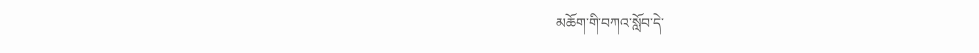མཆོག་གི་བཀའ་སློབ་དེ་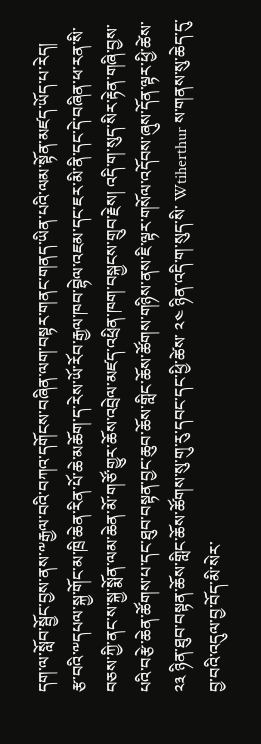དག་ལ་སློབ་སྦྱོང་བྱས་ནས་༸རྒྱལ་བའི་བཀའ་དགོངས་བཞིན་ལག་བསྟར་གནང་གནད་ཡིན་པའི་ལམ་སྟོན་མཛད་ཡོད་པ་རེད།
རྩ་བའི་༸དཔལ་སྐྱ་གོང་མ་ཁྲི་ཆེན་རིན་པོ་ཆེ་མཆོག་ད་རེས་ཡོ་རོབ་རྒྱལ་ཁབ་བྷེལ་འཇམ་དང་ཇར་མི་ནི་དང་དེ་བཞིན་ཕ་རན་སི་བཅས་ཀྱི་ནང་ས་སྐྱ་སྨོན་ལམ་ཆེན་མོ་གཙོ་གྱུར་ཆོས་འབྲེལ་མཛད་འཕྲིན་ཁག་བསྐྱངས་གྲུབ་རྗེས། འདི་ག་སུད་སིར་རྟེན་གཞི་བྱས་པའི་བརྩེ་ཆེན་ཚོགས་པ་དང་ཐུབ་བསྟན་བྱང་ཆུབ་ཆོས་གླིང་ཆོས་ཚོགས་གཉིས་ནས་ཇི་ལྟར་གསོལ་འདོབས་ཞུས་དོན་ལྟར་ཕྱི་ཚེས་ ༢༣ ཉིན་ཐུབ་བསྟན་ཆོས་གླིང་ཆོས་ཚོགས་སུ་གུ་རུ་དབང་དང་ཕྱི་ཚེས་ ༢༤ ཉིན་འདི་ག་སུད་སི་ Wtiherthur ས་གནས་སུ་ཆེད་དུ་བྱ་བའི་འདུལ་བྱ་བོད་མི་སེར་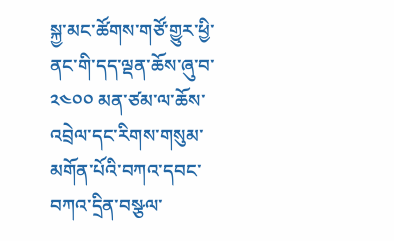སྐྱ་མང་ཚོགས་གཙོ་གྱུར་ཕྱི་ནང་གི་དད་ལྡན་ཆོས་ཞུ་བ་༢༤༠༠ མན་ཙམ་ལ་ཆོས་འབྲེལ་དང་རིགས་གསུམ་མགོན་པོའི་བཀའ་དབང་བཀའ་དྲིན་བསྩལ་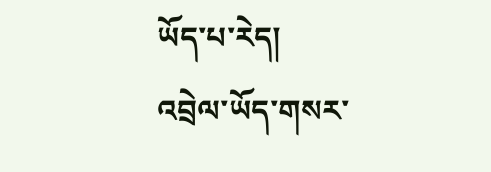ཡོད་པ་རེད།
འབྲེལ་ཡོད་གསར་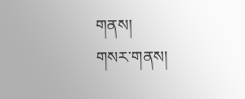གནས།
གསར་གནས།